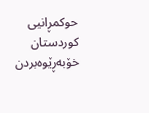حوكمڕانیی كوردستان خۆبەڕێوەبردن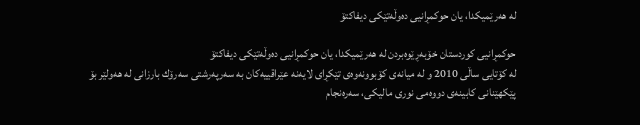لە هەرێمیكدا، یان حوكمڕانیی دەوڵەتێكی دیفاكتۆ

حوكمڕانیی كوردستان خۆبەڕێوەبردن لە هەرێمیكدا، یان حوكمڕانیی دەوڵەتێكی دیفاكتۆ
لە كۆتایی ساڵی 2010 و لە میانەی كۆبوونەوەی تێكڕای لایەنە عێراقییەكان بە سەرپەرشتی سەرۆك بارزانی لە هەولێر بۆ پێكهێنانی كابینەی دووەمی نوری مالیكی، سەرەنجام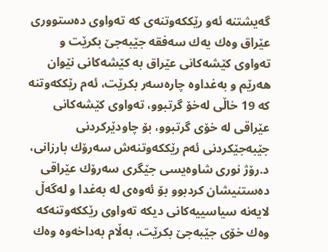گەیشتنە ئەو رێككەوتنەی كە تەواوی دەستووری عێراق وەك یەك سەفقە جێبەجێ بكرێت و تەواوی كێشەكانی عێراق بە كێشەكانی نێوان هەرێم و بەغداوە چارەسەر بكرێت، ئەم رێككەوتنە كە 19 خاڵی لەخۆ گرتبوو، تەواوی كێشەكانی عێراقی لە خۆی گرتبوو، بۆ چاودێركردنی جێبەجێكردنی ئەم رێككەوتنەش سەرۆك بارزانی، د.رۆژ نوری شاوەیسی جێگری سەرۆك عێراقی دەستنیشان كردبوو بۆ ئەوەی لە بەغدا و لەگەڵ لایەنە سیاسییەكانی دیكە تەواوی رێككەوتنەكە وەك خۆی جێبەجێ بكرێت، بەڵام بەداخەوە وەك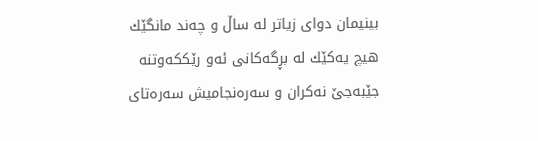بینیمان دوای زیاتر لە ساڵ و چەند مانگێك هیچ یەكێك لە بڕگەكانی ئەو رێككەوتنە جێبەجێ نەكران و سەرەنجامیش سەرەتای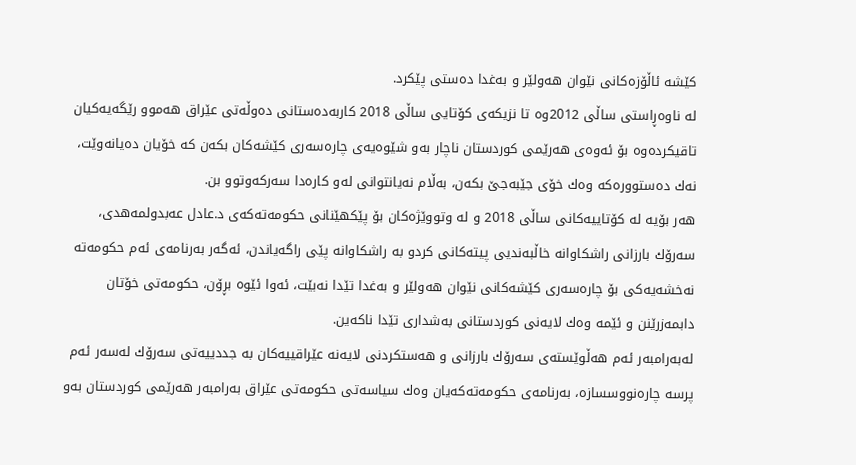كێشە ئاڵۆزەكانی نێوان هەولێر و بەغدا دەستی پێكرد.
لە ناوەڕاستی ساڵی 2012وە تا نزیكەی كۆتایی ساڵی 2018 كاربەدەستانی دەوڵەتی عێراق هەموو رێگەیەكیان تاقیكردەوە بۆ ئەوەی هەرێمی كوردستان ناچار بەو شێوەیەی چارەسەری كێشەكان بكەن كە خۆیان دەیانەوێت، نەك دەستوورەكە وەك خۆی جێبەجێ بكەن، بەڵام نەیانتوانی لەو كارەدا سەركەوتوو بن.
هەر بۆیە لە كۆتاییەكانی ساڵی 2018 و لە وتووێژەكان بۆ پێكهێنانی حكومەتەكەی د.عادل عەبدولمەهدی، سەرۆك بارزانی راشكاوانە خاڵبەندیی پیتەكانی كردو بە راشكاوانە پێی راگەیاندن، ئەگەر بەرنامەی ئەم حكومەتە نەخشەیەكی بۆ چارەسەری كێشەكانی نێوان هەولێر و بەغدا تێدا نەبێت، ئەوا ئێوە بڕۆن، حكومەتی خۆتان دابمەزرێنن و ئێمە وەك لایەنی كوردستانی بەشداری تێدا ناكەین.
لەبەرامبەر ئەم هەڵوێستەی سەرۆك بارزانی و هەستكردنی لایەنە عێراقییەكان بە جددییەتی سەرۆك لەسەر ئەم پرسە چارەنووسسازە، بەرنامەی حكومەتەكەیان وەك سیاسەتی حكومەتی عێراق بەرامبەر هەرێمی كوردستان بەو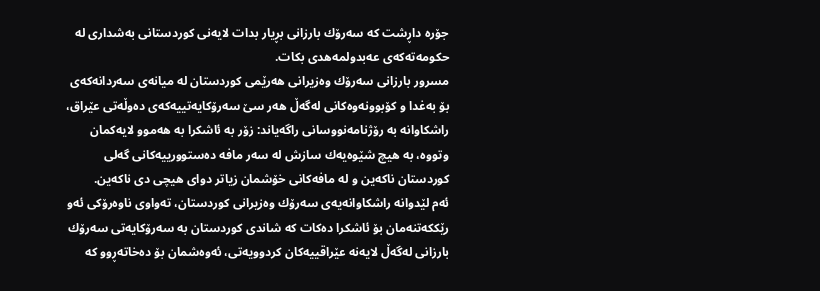جۆرە داڕشت كە سەرۆك بارزانی بڕیار بدات لایەنی كوردستانی بەشداری لە حكومەتەكەی عەبدولمەهدی بكات.
مسرور بارزانی سەرۆك وەزیرانی هەرێمی كوردستان لە میانەی سەردانەكەی بۆ بەغدا و كۆبوونەوەكانی لەگەڵ هەر سێ سەرۆكایەتییەكەی دەوڵەتی عێراق، راشكاوانە بە رۆژنامەنووسانی راگەیاند: زۆر بە ئاشكرا بە هەموو لایەكمان وتووە، بە هیچ شێوەیەك سازش لە سەر مافە دەستوورییەكانی گەلی كوردستان ناكەین و لە مافەكانی خۆشمان زیاتر دوای هیچی دی ناكەین.
ئەم لێدوانە راشكاوانەیەی سەرۆك وەزیرانی كوردستان، تەواوی ناوەرۆكی ئەو رێككەتنەمان بۆ ئاشكرا دەكات كە شاندی كوردستان بە سەرۆكایەتی سەرۆك بارزانی لەگەڵ لایەنە عێراقییەكان كردوویەتی، ئەوەشمان بۆ دەخاتەڕوو كە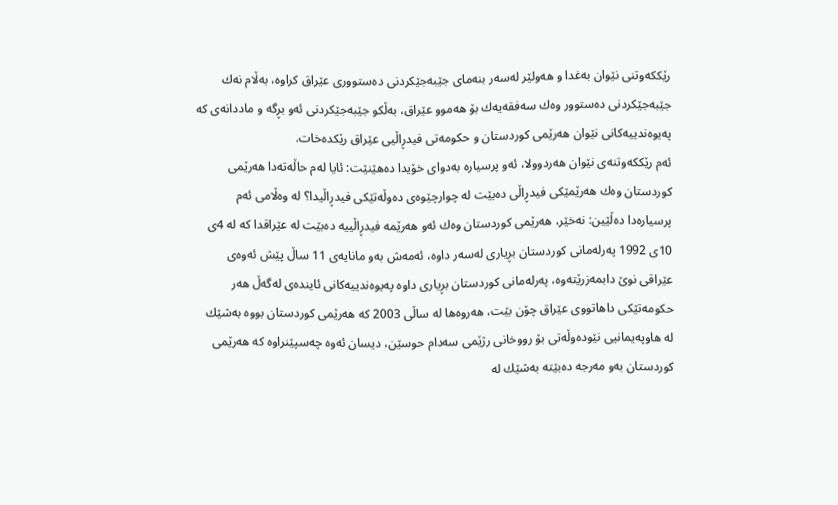رێككەوتنی نێوان بەغدا و هەولێر لەسەر بنەمای جێبەجێكردنی دەستووری عێراق كراوە، بەڵام نەك جێبەجێكردنی دەستوور وەك سەفقەیەك بۆ هەموو عێراق، بەڵكو جێبەجێكردنی ئەو بڕگە و ماددانەی كە پەیوەندییەكانی نێوان هەرێمی كوردستان و حكومەتی فیدڕاڵیی عێراق رێكدەخات.
ئەم رێككەوتنەی نێوان هەردوولا، ئەو پرسیارە بەدوای خۆیدا دەهێنێت: ئایا لەم حاڵەتەدا هەرێمی كوردستان وەك هەرێمێكی فیدڕاڵی دەبێت لە چوارچێوەی دەوڵەتێكی فیدڕاڵیدا؟ لە وەڵامی ئەم پرسیارەدا دەڵێین: نەخێر، هەرێمی كوردستان وەك ئەو هەرێمە فیدڕاڵییە دەبێت لە عێراقدا كە لە 4ی 10ی 1992 پەرلەمانی كوردستان بڕیاری لەسەر داوە، ئەمەش بەو مانایەی 11 ساڵ پێش ئەوەی عێراقی نوێ دابمەزرێتەوە، پەرلەمانی كوردستان بڕیاری داوە پەیوەندییەكانی ئایندەی لەگەڵ هەر حكومەتێكی داهاتووی عێراق چۆن بێت، هەروەها لە ساڵی 2003 كە هەرێمی كوردستان بووە بەشێك لە هاوپەیمانیی نێودەوڵەتی بۆ رووخانی رژێمی سەدام حوسێن، دیسان ئەوە چەسپێنراوە كە هەرێمی كوردستان بەو مەرجە دەبێتە بەشێك لە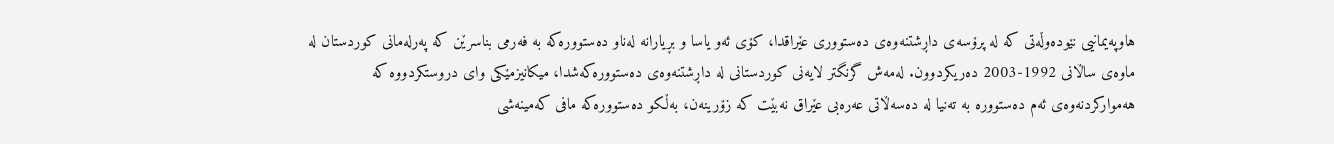هاوپەیمانیی نێودەوڵەتی كە لە پرۆسەی داڕشتنەوەی دەستووری عێراقدا، كۆی ئەو یاسا و بڕیارانە لەناو دەستوورەكە بە فەرمی بناسرێن كە پەرلەمانی كوردستان لە ماوەی ساڵانی 1992-2003 دەریكردوون. لەمەش گرنگتر لایەنی كوردستانی لە داڕشتنەوەی دەستوورەكەشدا، میكانیزمێكی وای دروستكردووە كە هەمواركردنەوەی ئەم دەستوورە بە تەنیا لە دەسەڵاتی عەرەبی عێراق نەبێت كە زۆرینەن، بەڵكو دەستوورەكە مافی كەمینەشی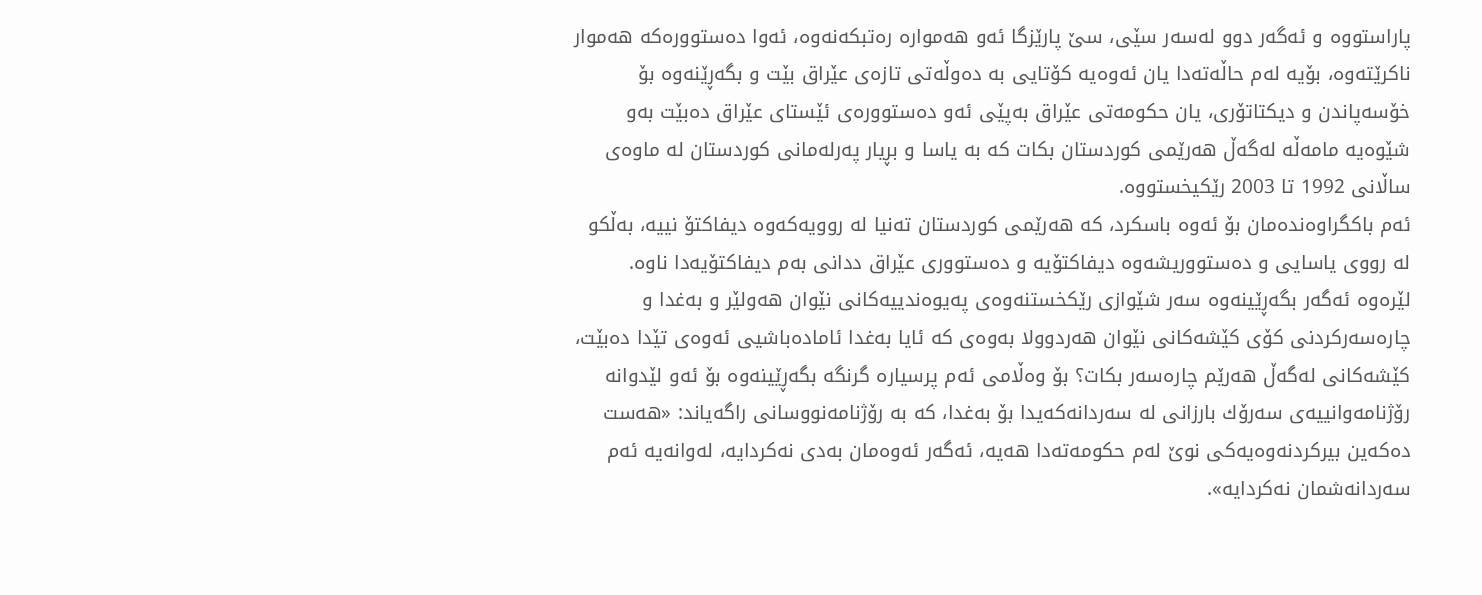پاراستووە و ئەگەر دوو لەسەر سێی، سێ پارێزگا ئەو هەموارە رەتبكەنەوە، ئەوا دەستوورەكە هەموار ناكرێتەوە، بۆیە لەم حاڵەتەدا یان ئەوەیە كۆتایی بە دەوڵەتی تازەی عێراق بێت و بگەڕێنەوە بۆ خۆسەپاندن و دیكتاتۆری، یان حكومەتی عێراق بەپێی ئەو دەستوورەی ئێستای عێراق دەبێت بەو شێوەیە مامەڵە لەگەڵ هەرێمی كوردستان بكات كە بە یاسا و بڕیار پەرلەمانی كوردستان لە ماوەی ساڵانی 1992 تا 2003 رێكیخستووە.
ئەم باكگراوەندەمان بۆ ئەوە باسكرد، كە هەرێمی كوردستان تەنیا لە روویەكەوە دیفاكتۆ نییە، بەڵكو لە رووی یاسایی و دەستووریشەوە دیفاكتۆیە و دەستووری عێراق ددانی بەم دیفاكتۆیەدا ناوە.
لێرەوە ئەگەر بگەڕێینەوە سەر شێوازی رێكخستنەوەی پەیوەندییەكانی نێوان هەولێر و بەغدا و چارەسەركردنی كۆی كێشەكانی نێوان هەردوولا بەوەی كە ئایا بەغدا ئامادەباشیی ئەوەی تێدا دەبێت، كێشەكانی لەگەڵ هەرێم چارەسەر بكات؟ بۆ وەڵامی ئەم پرسیارە گرنگە بگەڕێینەوە بۆ ئەو لێدوانە رۆژنامەوانییەی سەرۆك بارزانی لە سەردانەكەیدا بۆ بەغدا، كە بە رۆژنامەنووسانی راگەیاند: «هەست دەكەین بیركردنەوەیەكی نوێ لەم حكومەتەدا هەیە، ئەگەر ئەوەمان بەدی نەكردایە، لەوانەیە ئەم سەردانەشمان نەكردایە».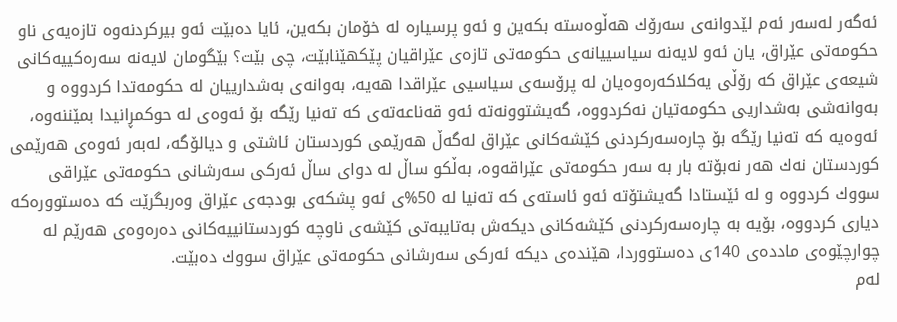ئەگەر لەسەر ئەم لێدوانەی سەرۆك هەڵوەستە بكەین و ئەو پرسیارە لە خۆمان بكەین، ئایا دەبێت ئەو بیركردنەوە تازەیەی ناو حكومەتی عێراق، یان ئەو لایەنە سیاسییانەی حكومەتی تازەی عێراقیان پێكهێنابێت، چی بێت؟ بێگومان لایەنە سەرەكییەكانی شیعەی عێراق كە رۆڵی یەكلاكەرەوەیان لە پرۆسەی سیاسیی عێراقدا هەیە، بەوانەی بەشدارییان لە حكومەتدا كردووە و بەوانەشی بەشداریی حكومەتیان نەكردووە، گەیشتوونەتە ئەو قەناعەتەی كە تەنیا رێگە بۆ ئەوەی لە حوكمڕانیدا بمێننەوە، ئەوەیە كە تەنیا رێگە بۆ چارەسەركردنی كێشەكانی عێراق لەگەڵ هەرێمی كوردستان ئاشتی و دیالۆگە، لەبەر ئەوەی هەرێمی كوردستان نەك هەر نەبۆتە بار بە سەر حكومەتی عێراقەوە، بەڵكو ساڵ لە دوای ساڵ ئەركی سەرشانی حكومەتی عێراقی سووك كردووە و لە ئێستادا گەیشتۆتە ئەو ئاستەی كە تەنیا لە 50%ی ئەو پشكەی بودجەی عێراق وەربگرێت كە دەستوورەكە دیاری كردووە، بۆیە بە چارەسەركردنی كێشەكانی دیكەش بەتایبەتی كێشەی ناوچە كوردستانییەكانی دەرەوەی هەرێم لە چوارچێوەی ماددەی 140ی دەستووردا، هێندەی دیكە ئەركی سەرشانی حكومەتی عێراق سووك دەبێت.
لەم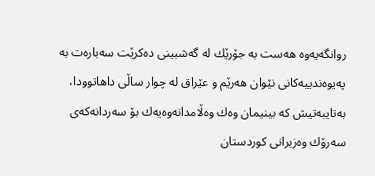روانگەیەوە هەست بە جۆرێك لە گەشبینی دەكرێت سەبارەت بە پەیوەندییەكانی نێوان هەرێم و عێراق لە چوار ساڵی داهاتوودا، بەتایبەتیش كە بینیمان وەك وەڵامدانەوەیەك بۆ سەردانەكەی سەرۆك وەزیرانی كوردستان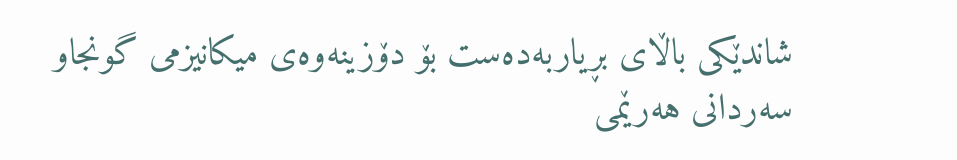شاندێكی باڵای بڕیاربەدەست بۆ دۆزینەوەی میكانیزمی گونجاو سەردانی هەرێمی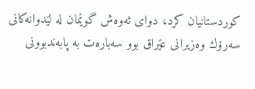كوردستانیان كرد، دوای ئەوەش گوێمان لە لێدوانەكانی سەرۆك وەزیرانی عێراق بوو سەبارەت بە پابەندبوونی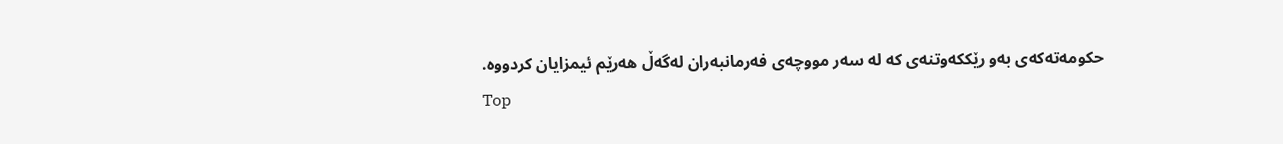حكومەتەكەی بەو رێككەوتنەی كە لە سەر مووچەی فەرمانبەران لەگەڵ هەرێم ئیمزایان كردووە.
Top